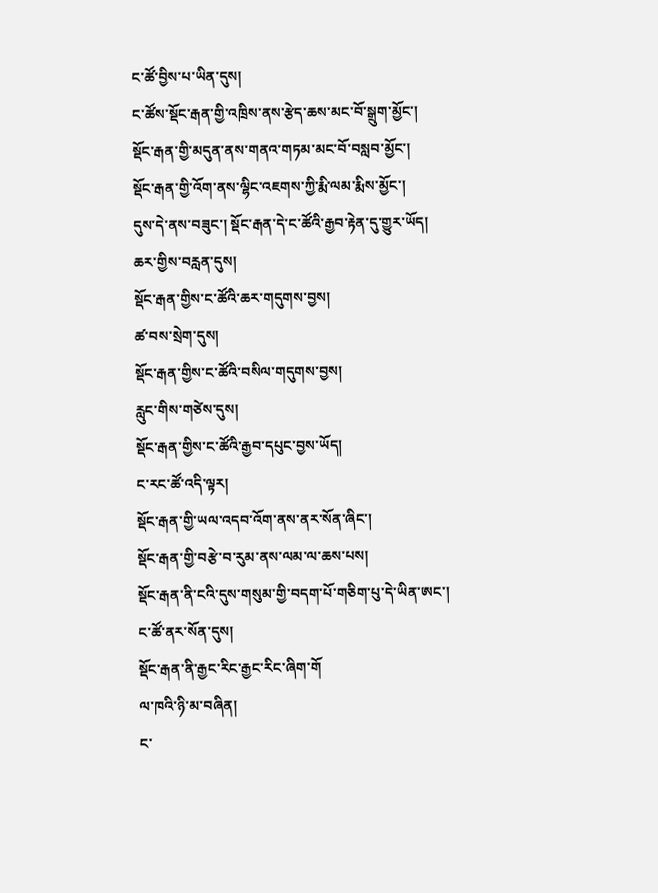ང་ཚོ་བྱིས་པ་ཡིན་དུས།
ང་ཚོས་སྡོང་རྒན་གྱི་འཁྲིས་ནས་རྩེད་ཆས་མང་བོ་སྒྲུག་མྱོང་།
སྡོང་རྒན་གྱི་མདུན་ནས་གནའ་གཏམ་མང་བོ་བསླབ་མྱོང་།
སྡོང་རྒན་གྱི་འོག་ནས་ལྷིང་འཇགས་ཀྱི་རྨི་ལམ་རྨིས་མྱོང་།
དུས་དེ་ནས་བཟུང་། སྡོང་རྒན་དེ་ང་ཚོའི་རྒྱབ་རྟེན་དུ་གྱུར་ཡོད།
ཆར་གྱིས་བརླན་དུས།
སྡོང་རྒན་གྱིས་ང་ཚོའི་ཆར་གདུགས་བྱས།
ཚ་བས་སྲེག་དུས།
སྡོང་རྒན་གྱིས་ང་ཚོའི་བསིལ་གདུགས་བྱས།
རླུང་གིས་གཙེས་དུས།
སྡོང་རྒན་གྱིས་ང་ཚོའི་རྒྱབ་དཔུང་བྱས་ཡོད།
ང་རང་ཚོ་འདི་ལྟར།
སྡོང་རྒན་གྱི་ཡལ་འདབ་འོག་ནས་ནར་སོན་ཞིང་།
སྡོང་རྒན་གྱི་བརྩེ་བ་རུམ་ནས་ལམ་ལ་ཆས་པས།
སྡོང་རྒན་ནི་ངའི་དུས་གསུམ་གྱི་བདག་པོ་གཅིག་པུ་དེ་ཡིན་ཨང་།
ང་ཚོ་ནར་སོན་དུས།
སྡོང་རྒན་ནི་རྒྱང་རིང་རྒྱང་རིང་ཞིག་གོ
ལ་ཁའི་ཉི་མ་བཞིན།
ང་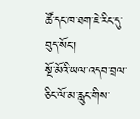ཚོ་དང་ཁ་ཐག་ཇེ་རིང་དུ་བུད་སོང་།
སྔོ་མོའི་ཡལ་འདབ་བྲལ་ཅིང་ལོ་མ་རླུང་གིས་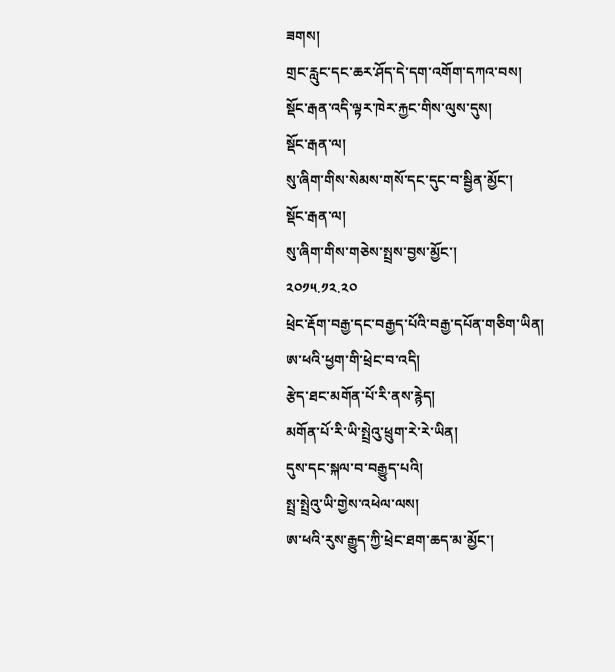ཟགས།
གྲང་རླུང་དང་ཆར་ཤོད་དེ་དག་འགོག་དཀའ་བས།
སྡོང་རྒན་འདི་ལྟར་ཁེར་རྐྱང་གིས་ལུས་དུས།
སྡོང་རྒན་ལ།
སུ་ཞིག་གིས་སེམས་གསོ་དང་དུང་བ་སྦྱིན་མྱོང་།
སྡོང་རྒན་ལ།
སུ་ཞིག་གིས་གཅེས་སྤྲས་བྱས་མྱོང་།
༢༠༡༥.༡༢.༢༠
ཕྲེང་རྡོག་བརྒྱ་དང་བརྒྱད་པོའི་བརྒྱ་དཔོན་གཅིག་ཡིན།
ཨ་ཕའི་ཕྱག་གི་ཕྲེང་བ་འདི།
རྩེད་ཐང་མགོན་པོ་རི་ནས་རྙེད།
མགོན་པོ་རི་ཡི་སྤྲེའུ་ཕྲུག་རེ་རེ་ཡིན།
དུས་དང་སྐལ་བ་བརྒྱུད་པའི།
སྤྲ་སྤྲེའུ་ཡི་གྱེས་འཕེལ་ལས།
ཨ་ཕའི་རུས་རྒྱུད་ཀྱི་ཕྲེང་ཐག་ཆད་མ་མྱོང་།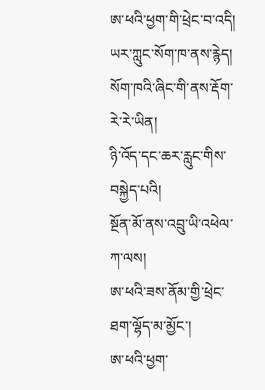ཨ་ཕའི་ཕྱག་གི་ཕྲེང་བ་འདི།
ཡར་ཀླུང་སོག་ཁ་ནས་རྙེད།
སོག་ཁའི་ཞིང་གི་ནས་རྡོག་རེ་རེ་ཡིན།
ཉི་འོད་དང་ཆར་རླུང་གིས་བསྐྱེད་པའི།
སྔོན་མོ་ནས་འབྲུ་ཡི་འཕེལ་ཀ་ལས།
ཨ་ཕའི་ཟས་ནོམ་གྱི་ཕྲེང་ཐག་ལྷོད་མ་མྱོང་།
ཨ་ཕའི་ཕྱག་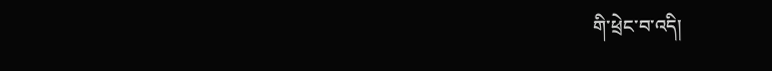གི་ཕྲེང་བ་འདི།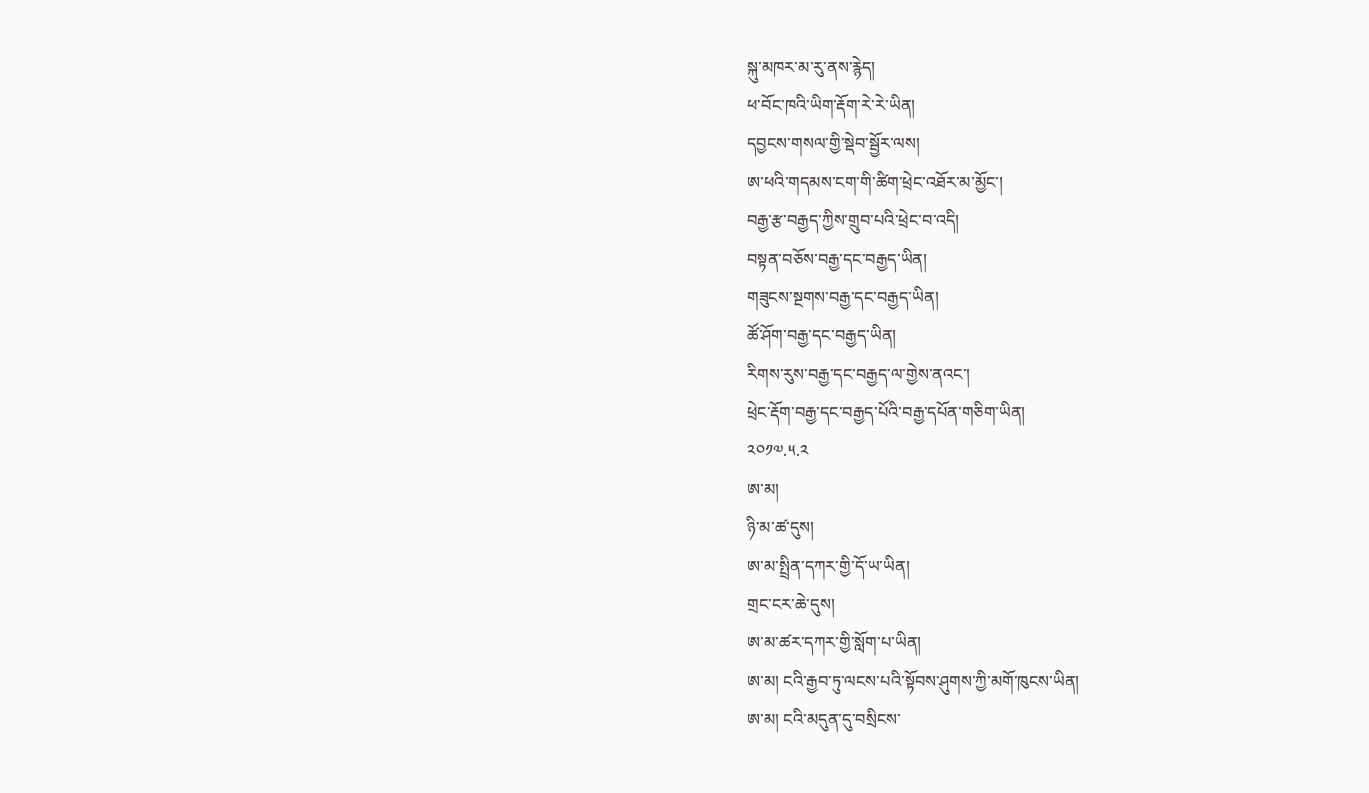སྐུ་མཁར་མ་རུ་ནས་རྙེད།
ཕ་བོང་ཁའི་ཡིག་རྡོག་རེ་རེ་ཡིན།
དབྱངས་གསལ་གྱི་སྡེབ་སྦྱོར་ལས།
ཨ་ཕའི་གདམས་ངག་གི་ཚིག་ཕྲེང་འཐོར་མ་མྱོང་།
བརྒྱ་རྩ་བརྒྱད་ཀྱིས་གྲུབ་པའི་ཕྲེང་བ་འདི།
བསྟན་བཅོས་བརྒྱ་དང་བརྒྱད་ཡིན།
གཟུངས་སྔགས་བརྒྱ་དང་བརྒྱད་ཡིན།
ཚོ་ཤོག་བརྒྱ་དང་བརྒྱད་ཡིན།
རིགས་རུས་བརྒྱ་དང་བརྒྱད་ལ་གྱེས་ནའང་།
ཕྲེང་རྡོག་བརྒྱ་དང་བརྒྱད་པོའི་བརྒྱ་དཔོན་གཅིག་ཡིན།
༢༠༡༧.༥.༢
ཨ་མ།
ཉི་མ་ཚ་དུས།
ཨ་མ་སྤྲིན་དཀར་གྱི་དོ་ཡ་ཡིན།
གྲང་ངར་ཆེ་དུས།
ཨ་མ་ཚར་དཀར་གྱི་སློག་པ་ཡིན།
ཨ་མ། ངའི་རྒྱབ་ཏུ་ལངས་པའི་སྟོབས་ཤུགས་ཀྱི་མགོ་ཁུངས་ཡིན།
ཨ་མ། ངའི་མདུན་དུ་བསྲིངས་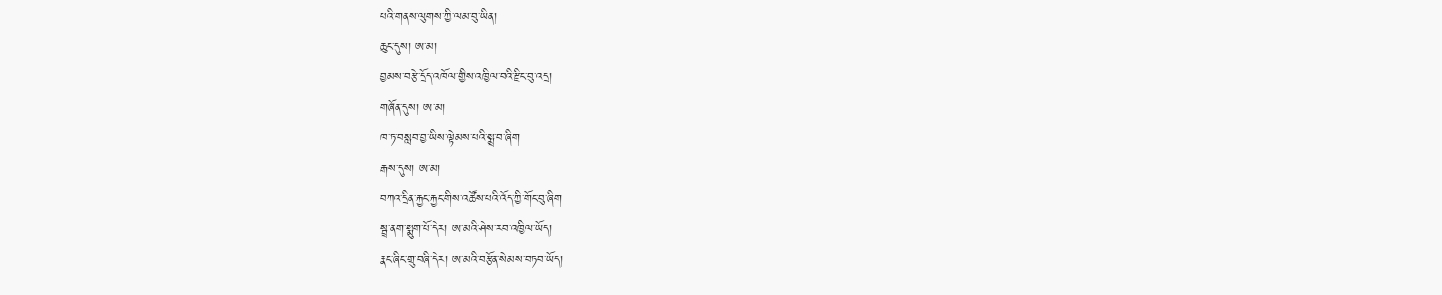པའི་གནས་ལུགས་ཀྱི་ལམ་བུ་ཡིན།
ཆུང་དུས། ཨ་མ།
བྱམས་བརྩེ་དྲོད་འཁོལ་གྱིས་འཁྱིལ་བའི་རྫིང་བུ་འདྲ།
གཞོན་དུས། ཨ་མ།
ཁ་ཏ་བསླབ་བྱ་ཡིས་ལྟེམས་པའི་སྨྲ་བ་ཞིག
རྒས་དུས། ཨ་མ།
བཀའ་དྲིན་རྐྱང་རྐྱང་གིས་འཚོས་པའི་འོད་ཀྱི་གོང་བུ་ཞིག
སྦྲ་ནག་སྨུག་པོ་དེར། ཨ་མའི་ཤེས་རབ་འཁྱིལ་ཡོད།
རྣང་ཞིང་གྲུ་བཞི་དེར། ཨ་མའི་བརྩོན་སེམས་བཏབ་ཡོད།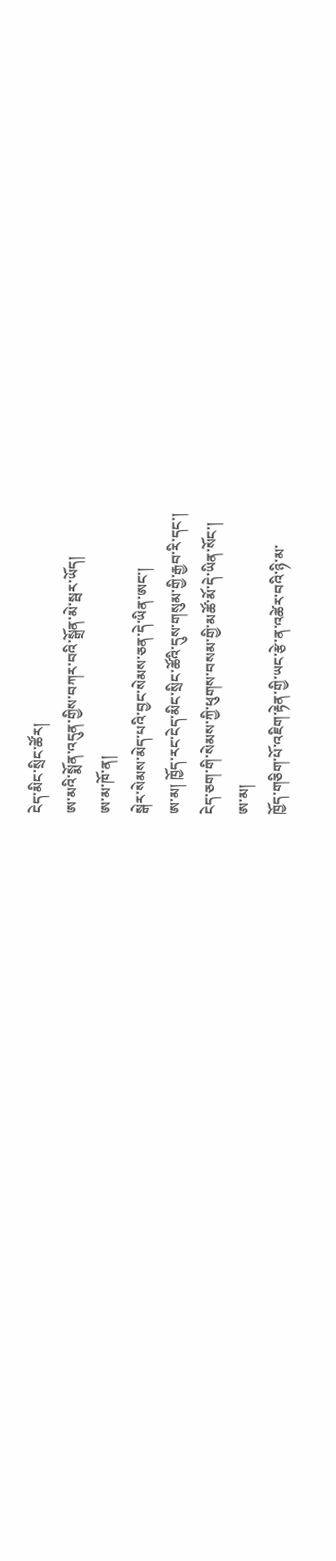ངེད་མིང་སྲིང་ཚོར།
ཨ་མའི་སྨོན་འདུན་གྱིས་བཀར་བའི་སྒྲོན་མེ་སྦར་ཡོད།
ཨ་མ་ཁོ་ན།
སྒེར་སེམས་མེད་པའི་བྱང་སེམས་ཅན་དེ་ཡིན་ཨང་།
ཨ་མ། ཁྱོད་རང་ངེད་མིང་སྲིང་ཚོའི་དུས་གསུམ་གྱི་རྒྱབ་རི་དང་།
ངེད་ཅག་གི་སེམས་ཀྱི་ཕུགས་བསམ་གྱི་མཚོ་མོ་དེ་ཡིན་སོང་།
ཨ་མ།
ཁྱོད་གཅིག་པོ་འཇིག་རྟེན་གྱི་ཡང་རྩེ་ན་འཚེར་བའི་ཉི་མ་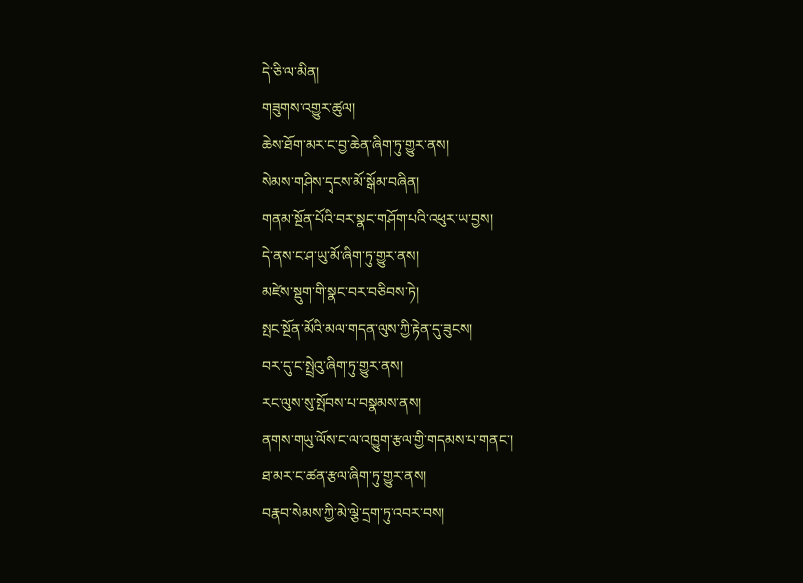དེ་ཅི་ལ་མིན།
གཟུགས་འགྱུར་ཚུལ།
ཆེས་ཐོག་མར་ང་བྱ་ཆེན་ཞིག་ཏུ་གྱུར་ནས།
སེམས་གཤིས་དྭངས་མོ་སྒོམ་བཞིན།
གནམ་སྔོན་པོའི་བར་སྣང་གཤོག་པའི་འཕུར་ཡ་བྱས།
དེ་ནས་ང་ཤ་ཡུ་མོ་ཞིག་ཏུ་གྱུར་ནས།
མཛེས་སྡུག་གི་སྣང་བར་བཅིབས་ཏེ།
སྤང་སྔོན་མོའི་མལ་གདན་ལུས་ཀྱི་རྟེན་དུ་ཟུངས།
བར་དུ་ང་སྤྲེའུ་ཞིག་ཏུ་གྱུར་ནས།
རང་ལུས་སུ་སྤོབས་པ་བསྣམས་ནས།
ནགས་གཡུ་ལོས་ང་ལ་འཁྱུག་རྩལ་གྱི་གདམས་པ་གནང་།
ཐ་མར་ང་ཚན་རྩལ་ཞིག་ཏུ་གྱུར་ནས།
བརྣབ་སེམས་ཀྱི་མེ་ལྕེ་དྲག་ཏུ་འབར་བས།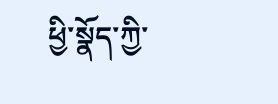ཕྱི་སྣོད་ཀྱི་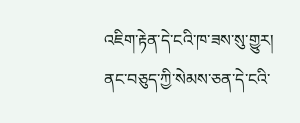འཇིག་རྟེན་དེ་ངའི་ཁ་ཟས་སུ་གྱུར།
ནང་བཅུད་ཀྱི་སེམས་ཅན་དེ་ངའི་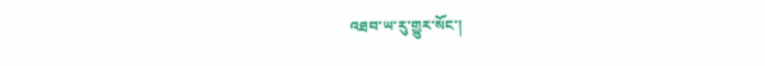འཐབ་ཡ་རུ་གྱུར་སོང་།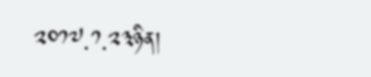༢༠༡༧.༡.༢༣ཉིན།